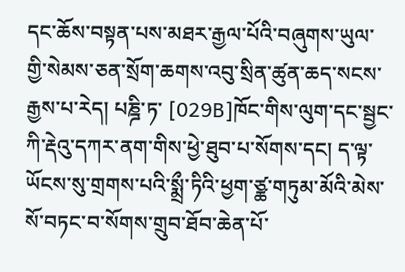དང་ཆོས་བསྟན་པས་མཐར་རྒྱལ་པོའི་བཞུགས་ཡུལ་གྱི་སེམས་ཅན་སྲོག་ཆགས་འབུ་སྲིན་ཚུན་ཆད་སངས་རྒྱས་པ་རེད། པཎྜི་ཏ་ [029B]ཁོང་གིས་ལུག་དང་སྦྱང་ ཀི་རྡེའུ་དཀར་ནག་གིས་ཕྱེ་ཐུབ་པ་སོགས་དང། ད་ལྟ་ཡོངས་སུ་གྲགས་པའི་སྨྲྀ་ཏིའི་ཕྱག་ཙྪ་གཏུམ་མོའི་མེས་སོ་བཏང་བ་སོགས་གྲུབ་ཐོབ་ཆེན་པོ་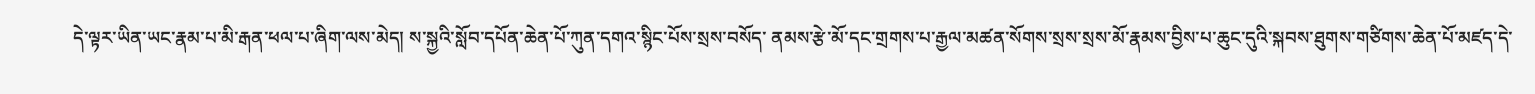དེ་ལྟར་ཡིན་ཡང་རྣམ་པ་མི་རྒན་ཕལ་པ་ཞིག་ལས་མེད། ས་སྐྱའི་སློབ་དཔོན་ཆེན་པོ་ཀུན་དགའ་སྙིང་པོས་སྲས་བསོད་ ནམས་རྩེ་མོ་དང་གྲགས་པ་རྒྱལ་མཚན་སོགས་སྲས་སྲས་མོ་རྣམས་བྱིས་པ་ཆུང་དུའི་སྐབས་ཐུགས་གཙིགས་ཆེན་པོ་མཛད་དེ་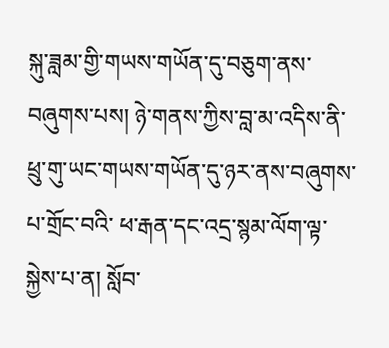སྐུ་ཟླམ་གྱི་གཡས་གཡོན་དུ་བཅུག་ནས་བཞུགས་པས། ཉེ་གནས་ཀྱིས་བླ་མ་འདིས་ནི་ཕྲུ་གུ་ཡང་གཡས་གཡོན་དུ་ཉར་ནས་བཞུགས་པ་གྲོང་བའི་ ཕ་རྒན་དང་འདྲ་སྙམ་ལོག་ལྟ་སྐྱེས་པ་ན། སློབ་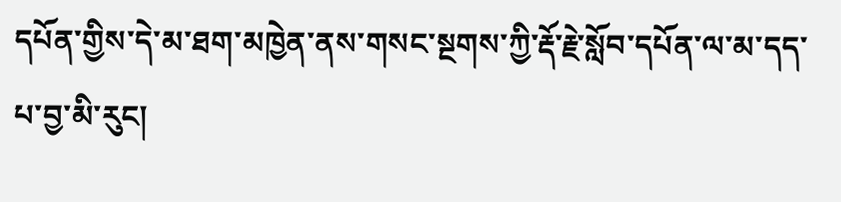དཔོན་གྱིས་དེ་མ་ཐག་མཁྱེན་ནས་གསང་སྔགས་ཀྱི་རྡོ་རྗེ་སློབ་དཔོན་ལ་མ་དད་པ་བྱ་མི་རུང།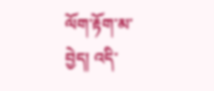ལོག་རྟོག་མ་བྱེད། འདི་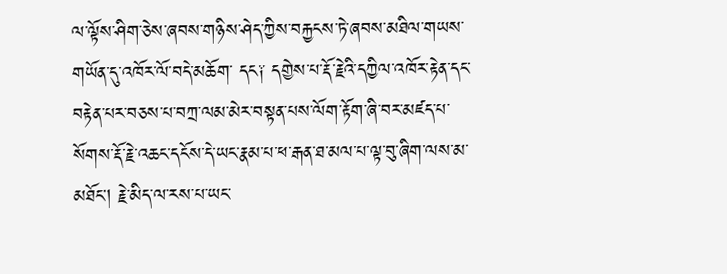ལ་ལྟོས་ཤིག་ཅེས་ཞབས་གཉིས་ཤེད་ཀྱིས་བརྐྱངས་ཏེ་ཞབས་མཐིལ་གཡས་གཡོན་དུ་འཁོར་ལོ་བདེ་མཆོག་ དང༑ དགྱེས་པ་རྡོ་རྗེའི་དཀྱིལ་འཁོར་རྟེན་དང་བརྟེན་པར་བཅས་པ་བཀྲ་ལམ་མེར་བསྟན་པས་ལོག་རྟོག་ཞི་བར་མཛད་པ་སོགས་རྡོ་རྗེ་འཆང་དངོས་དེ་ཡང་རྣམ་པ་ཕ་རྒན་ཐ་མལ་པ་ལྟ་བུ་ཞིག་ལས་མ་མཐོང། རྗེ་མིད་ལ་རས་པ་ཡང་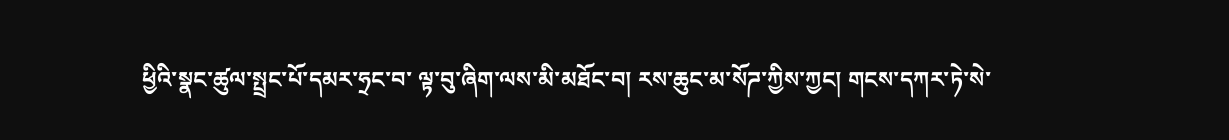ཕྱིའི་སྣང་ཚུལ་སྤྲང་པོ་དམར་ཧྲང་བ་ ལྟ་བུ་ཞིག་ལས་མི་མཐོང་བ། རས་ཆུང་མ་སོཌ་ཀྱིས་ཀྱང། གངས་དཀར་ཏེ་སེ་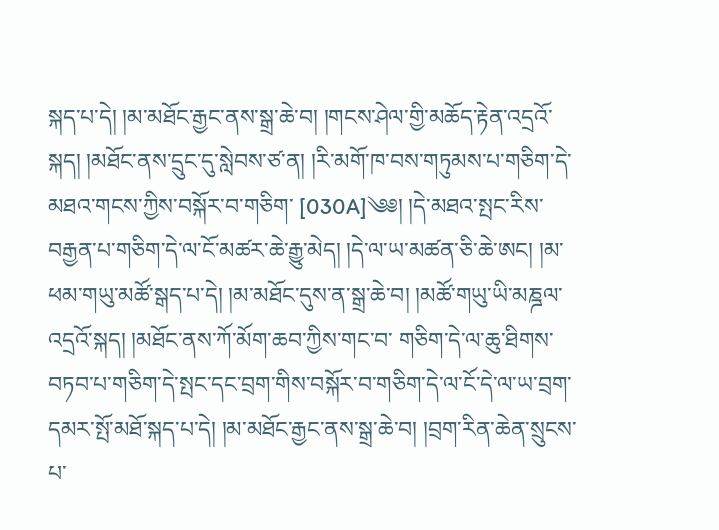སྐད་པ་དེ། །མ་མཐོང་རྒྱང་ནས་སྒྲ་ཆེ་བ། །གངས་ཤེལ་གྱི་མཆོད་རྟེན་འདྲའོ་སྐད། །མཐོང་ནས་དྲུང་དུ་སླེབས་ཙ་ན། །རི་མགོ་ཁ་བས་གཏུམས་པ་གཅིག་དེ་མཐའ་གངས་ཀྱིས་བསྐོར་བ་གཅིག་ [030A]༄༅། །དེ་མཐའ་སྤང་རིས་བརྒྱན་པ་གཅིག་དེ་ལ་ངོ་མཚར་ཆེ་རྒྱུ་མེད། །དེ་ལ་ཡ་མཚན་ཅི་ཆེ་ཨང། །མ་ཕམ་གཡུ་མཚོ་སྒད་པ་དེ། །མ་མཐོང་དུས་ན་སྒྲ་ཆེ་བ། །མཚོ་གཡུ་ཡི་མཎྜལ་འདྲའོ་སྐད། །མཐོང་ནས་ཀོ་མོག་ཆབ་ཀྱིས་གང་བ་ གཅིག་དེ་ལ་ཆུ་ཐིགས་བཏབ་པ་གཅིག་དེ་སྤང་དང་བྲག་གིས་བསྐོར་བ་གཅིག་དེ་ལ་ངོ་དེ་ལ་ཡ་བྲག་དམར་སྤོ་མཐོ་སྐད་པ་དེ། །མ་མཐོང་རྒྱང་ནས་སྒྲ་ཆེ་བ། །བྲག་རིན་ཆེན་སྲུངས་པ་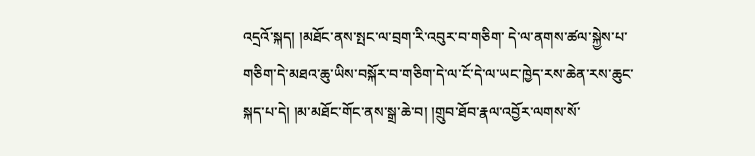འདྲའོ་སྐད། །མཐོང་ནས་སྤང་ལ་བྲག་རི་འབུར་བ་གཅིག་ དེ་ལ་ནགས་ཚལ་སྐྱེས་པ་གཅིག་དེ་མཐའ་ཆུ་ཡིས་བསྐོར་བ་གཅིག་དེ་ལ་ངོ་དེ་ལ་ཡང་ཁྱེད་རས་ཆེན་རས་ཆུང་སྐད་པ་དེ། །མ་མཐོང་གོང་ནས་སྒྲ་ཆེ་བ། །གྲུབ་ཐོབ་རྣལ་འབྱོར་ལགས་སོ་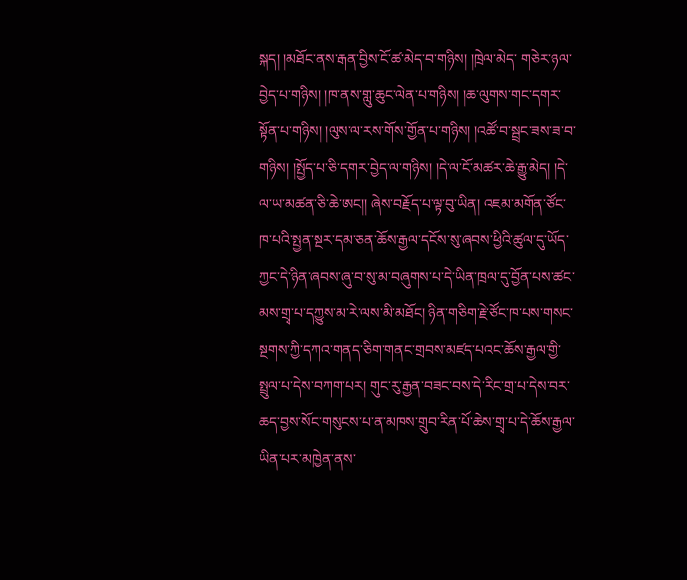སྐད། །མཐོང་ནས་རྒན་བྱིས་ངོ་ཚ་མེད་བ་གཉིས། །ཁྲེལ་མེད་ གཅེར་ཉལ་བྱེད་པ་གཉིས། །ཁ་ནས་གླུ་ཆུང་ལེན་པ་གཉིས། །ཆ་ལུགས་གང་དགར་སྟོན་པ་གཉིས། །ལུས་ལ་རས་གོས་གྱོན་པ་གཉིས། །འཚོ་བ་སྦྲང་ཟས་ཟ་བ་གཉིས། །སྤྱོད་པ་ཅི་དགར་བྱེད་ལ་གཉིས། །དེ་ལ་ངོ་མཚར་ཆེ་རྒྱུ་མེད། །དེ་ལ་ཡ་མཚན་ཅི་ཆེ་ཨང།། ཞེས་བརྗོད་པ་ལྟ་བུ་ཡིན། འཇམ་མགོན་ཙོང་ཁ་པའི་སྤྱན་སྔར་དམ་ཅན་ཆོས་རྒྱལ་དངོས་སུ་ཞབས་ཕྱིའི་ཚུལ་དུ་ཡོད་ཀྱང་དེ་ཉིན་ཞབས་ཞུ་བ་སུ་མ་བཞུགས་པ་དེ་ཡིན་ཁྲལ་དུ་བྱོན་པས་ཚང་མས་གྲྭ་པ་དཀྱུས་མ་རེ་ལས་མི་མཐོང། ཉིན་གཅིག་རྗེ་ཙོང་ཁ་པས་གསང་ སྔགས་ཀྱི་དཀའ་གནད་ཅིག་གནང་གྲབས་མཛད་པའང་ཆོས་རྒྱལ་གྱི་སྤྲུལ་པ་དེས་བཀག་པར། གུང་རུ་རྒྱན་བཟང་བས་དེ་རིང་གྲ་པ་དེས་བར་ཆད་བྱས་སོང་གསུངས་པ་ན་མཁས་གྲུབ་རིན་པོ་ཆེས་གྲྭ་པ་དེ་ཆོས་རྒྱལ་ཡིན་པར་མཁྱེན་ནས་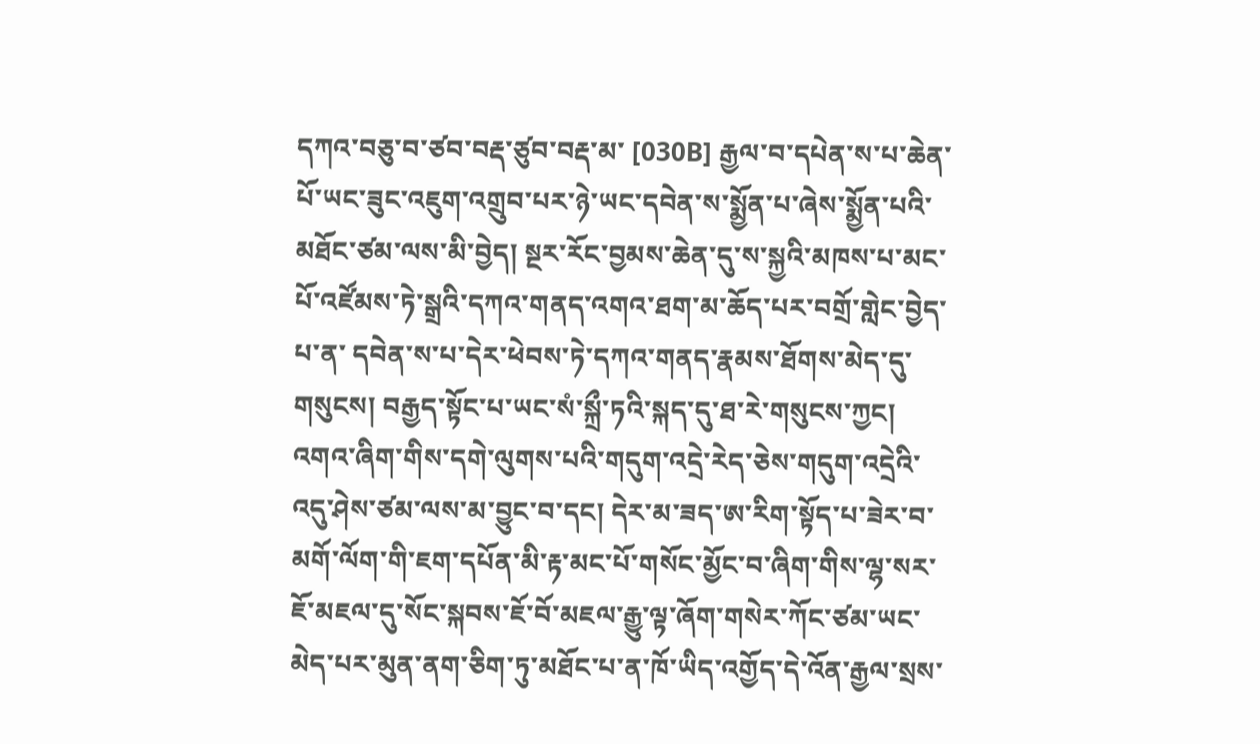དཀའ་བཅུ་བ་ཙབ་བརྡ་ཙུབ་བརྡ་མ་ [030B] རྒྱལ་བ་དཔེན་ས་པ་ཆེན་པོ་ཡང་ཟུང་འཇུག་འགྲུབ་པར་ཉེ་ཡང་དབེན་ས་སྨྱོན་པ་ཞེས་སྨྱོན་པའི་མཐོང་ཙམ་ལས་མི་བྱེད། སྔར་རོང་བྱམས་ཆེན་དུ་ས་སྐྱའི་མཁས་པ་མང་པོ་འཛོམས་ཏེ་སྒྲའི་དཀའ་གནད་འགའ་ཐག་མ་ཆོད་པར་བགྲོ་གླེང་བྱེད་པ་ན་ དབེན་ས་པ་དེར་ཕེབས་ཏེ་དཀའ་གནད་རྣམས་ཐོགས་མེད་དུ་གསུངས། བརྒྱད་སྟོང་པ་ཡང་སཾ་སྐྲྀ་ཏའི་སྐད་དུ་ཐ་རེ་གསུངས་ཀྱང། འགའ་ཞིག་གིས་དགེ་ལུགས་པའི་གདུག་འདྲེ་རེད་ཅེས་གདུག་འདྲེའི་འདུ་ཤེས་ཙམ་ལས་མ་བྱུང་བ་དང། དེར་མ་ཟད་ཨ་རིག་སྟོད་པ་ཟེར་བ་ མགོ་ལོག་གི་ཇག་དཔོན་མི་རྟ་མང་པོ་གསོང་མྱོང་བ་ཞིག་གིས་ལྷ་སར་ཇོ་མཇལ་དུ་སོང་སྐབས་ཇོ་བོ་མཇལ་རྒྱུ་ལྟ་ཞོག་གསེར་ཀོང་ཙམ་ཡང་མེད་པར་མུན་ནག་ཅིག་ཏུ་མཐོང་པ་ན་ཁོ་ཡིད་འགྱོད་དེ་འོན་རྒྱལ་སྲས་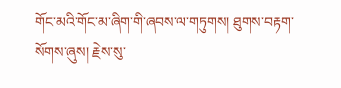གོང་མའི་གོང་མ་ཞིག་གི་ཞབས་ལ་གཏུགས། ཐུགས་བརྟག་ སོགས་ཞུས། རྗེས་སུ་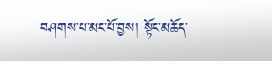བཤགས་པ་མང་པོ་བྱས། སྟོང་མཆོད་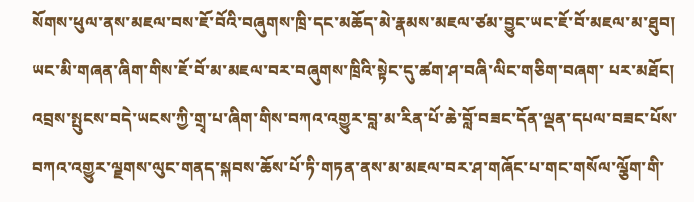སོགས་ཕུལ་ནས་མཇལ་བས་ཇོ་བོའི་བཞུགས་ཁྲི་དང་མཆོད་མེ་རྣམས་མཇལ་ཙམ་བྱུང་ཡང་ཇོ་བོ་མཇལ་མ་ཐུབ། ཡང་མི་གཞན་ཞིག་གིས་ཇོ་བོ་མ་མཇལ་བར་བཞུགས་ཁྲིའི་སྟེང་དུ་ཚག་ཤ་བཞི་ལིང་གཅིག་བཞག་ པར་མཐོང། འབྲས་སྤུངས་བདེ་ཡངས་ཀྱི་གྲྭ་པ་ཞིག་གིས་བཀའ་འགྱུར་བླ་མ་རིན་པོ་ཆེ་བློ་བཟང་དོན་ལྡན་དཔལ་བཟང་པོས་བཀའ་འགྱུར་ལྗགས་ལུང་གནད་སྐབས་ཆོས་པོ་ཏི་གཏན་ནས་མ་མཇལ་བར་ཤ་གཞོང་པ་གང་གསོལ་ལྕོག་གི་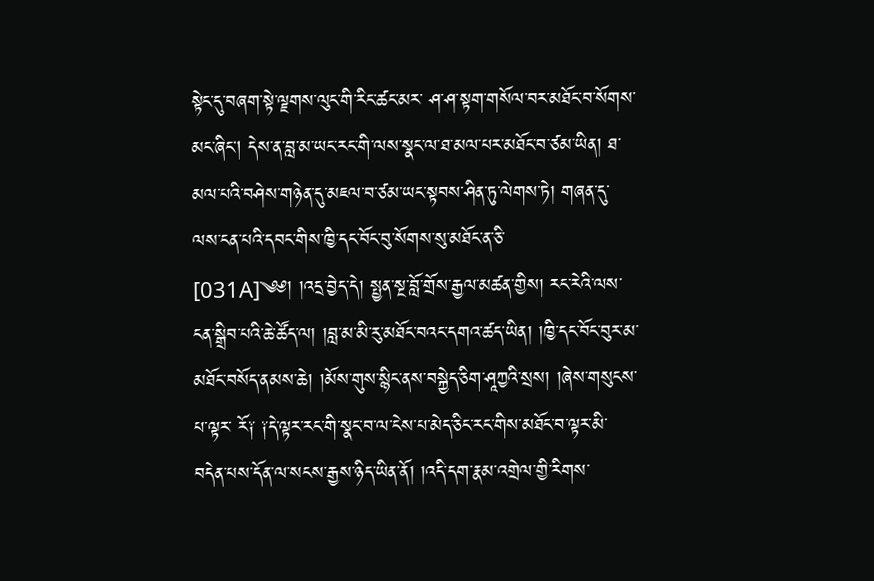སྟེང་དུ་བཞག་སྟེ་ལྗགས་ལུང་གི་རིང་ཚང་མར་ ཤ་ཤ་སྟག་གསོལ་བར་མཐོང་བ་སོགས་མང་ཞིང། དེས་ན་བླ་མ་ཡང་རང་གི་ལས་སྣང་ལ་ཐ་མལ་པར་མཐོང་བ་ཙམ་ཡིན། ཐ་མལ་པའི་བཤེས་གཉེན་དུ་མཇལ་བ་ཙམ་ཡང་སྟབས་ཤིན་ཏུ་ལེགས་ཏེ། གཞན་དུ་ལས་ངན་པའི་དབང་གིས་ཁྱི་དང་བོང་བུ་སོགས་སུ་མཐོང་ན་ཅི་ [031A]༄༅། །འདྲ་བྱེད་དེ། སྤྱན་སྔ་བློ་གྲོས་རྒྱལ་མཚན་གྱིས། རང་རེའི་ལས་ངན་སྒྲིབ་པའི་ཆེ་ཚོད་ལ། །བླ་མ་མི་རུ་མཐོང་བའང་དགའ་ཚད་ཡིན། །ཁྱི་དང་བོང་བུར་མ་མཐོང་བསོད་ནམས་ཆེ། །མོས་གུས་སྙིང་ནས་བསྐྱེད་ཅིག་ཤཱཀྱའི་སྲས། །ཞེས་གསུངས་པ་ལྟར་ རོ༑ ༑དེ་ལྟར་རང་གི་སྣང་བ་ལ་ངེས་པ་མེད་ཅིང་རང་གིས་མཐོང་བ་ལྟར་མི་བདེན་པས་དོན་ལ་སངས་རྒྱས་ཉིད་ཡིན་ནོ། །འདི་དག་རྣམ་འགྲེལ་གྱི་རིགས་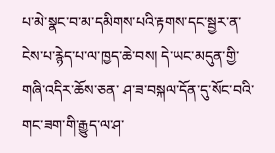པ་མེ་སྣང་བ་མ་དམིགས་པའི་རྟགས་དང་སྦྱར་ན་ངེས་པ་རྙེད་པ་ལ་ཁྱད་ཆེ་བས། དེ་ཡང་མདུན་གྱི་གཞི་འདིར་ཆོས་ཅན་ ཤ་ཟ་བསྐལ་དོན་དུ་སོང་བའི་གང་ཟག་གི་རྒྱུད་ལ་ཤ་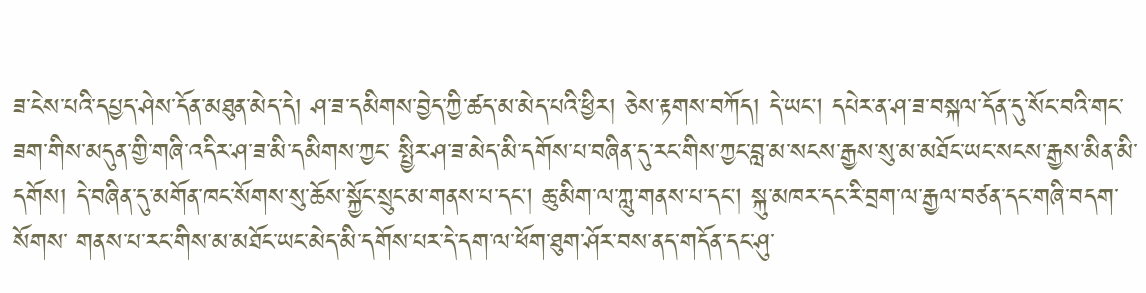ཟ་ངེས་པའི་དཔྱད་ཤེས་དོན་མཐུན་མེད་དེ། ཤ་ཟ་དམིགས་བྱེད་ཀྱི་ཚད་མ་མེད་པའི་ཕྱིར། ཅེས་རྟགས་བཀོད། དེ་ཡང། དཔེར་ན་ཤ་ཟ་བསྐལ་དོན་དུ་སོང་བའི་གང་ཟག་གིས་མདུན་གྱི་གཞི་འདིར་ཤ་ཟ་མི་དམིགས་ཀྱང་ སྤྱིར་ཤ་ཟ་མེད་མི་དགོས་པ་བཞིན་དུ་རང་གིས་ཀྱང་བླ་མ་སངས་རྒྱས་སུ་མ་མཐོང་ཡང་སངས་རྒྱས་མིན་མི་དགོས། དེ་བཞིན་དུ་མགོན་ཁང་སོགས་སུ་ཆོས་སྐྱོང་སྲུང་མ་གནས་པ་དང། ཆུ་མིག་ལ་ཀླུ་གནས་པ་དང། སྐུ་མཁར་དང་རི་བྲག་ལ་རྒྱལ་བཙན་དང་གཞི་བདག་སོགས་ གནས་པ་རང་གིས་མ་མཐོང་ཡང་མེད་མི་དགོས་པར་དེ་དག་ལ་ཕོག་ཐུག་ཤོར་བས་ནད་གདོན་དང་ཤུ་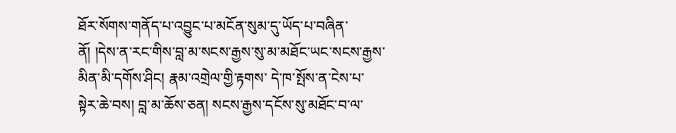ཐོར་སོགས་གནོད་པ་འབྱུང་པ་མངོན་སུམ་དུ་ཡོད་པ་བཞིན་ནོ། །དེས་ན་རང་གིས་བླ་མ་སངས་རྒྱས་སུ་མ་མཐོང་ཡང་སངས་རྒྱས་མིན་མི་དགོས་ཤིང། རྣམ་འགྲེལ་གྱི་རྟགས་ དེ་ཁ་སྤོས་ན་ངེས་པ་སྟེར་ཆེ་བས། བླ་མ་ཆོས་ཅན། སངས་རྒྱས་དངོས་སུ་མཐོང་བ་ལ་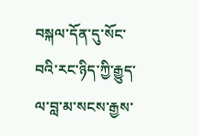བསྐལ་དོན་དུ་སོང་བའི་རང་ཉིད་ཀྱི་རྒྱུད་ལ་བླ་མ་སངས་རྒྱས་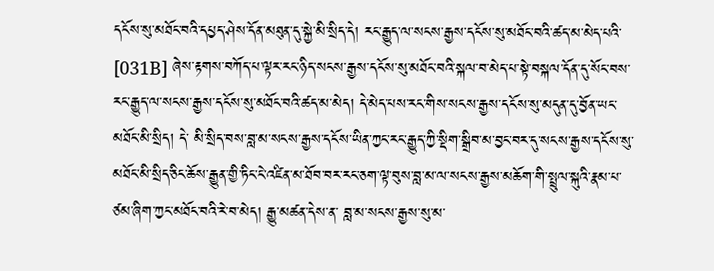དངོས་སུ་མཐོང་བའི་དཔྱད་ཤེས་དོན་མཐུན་དུ་སྐྱེ་མི་སྲིད་དེ། རང་རྒྱུད་ལ་སངས་རྒྱས་དངོས་སུ་མཐོང་བའི་ཚད་མ་མེད་པའི་ [031B] ཞེས་རྟགས་བཀོད་པ་ལྟར་རང་ཉིད་སངས་རྒྱས་དངོས་སུ་མཐོང་བའི་སྐལ་བ་མེད་པ་སྟེ་བསྐལ་དོན་དུ་སོང་བས་རང་རྒྱུད་ལ་སངས་རྒྱས་དངོས་སུ་མཐོང་བའི་ཚད་མ་མེད། དེ་མེད་པས་རང་གིས་སངས་རྒྱས་དངོས་སུ་མདུན་དུ་བྱོན་ཡང་མཐོང་མི་སྲིད། དེ་ མི་སྲིད་བས་བླ་མ་སངས་རྒྱས་དངོས་ཡིན་ཀྱང་རང་རྒྱུད་ཀྱི་སྡིག་སྒྲིབ་མ་བྱང་བར་དུ་སངས་རྒྱས་དངོས་སུ་མཐོང་མི་སྲིད་ཅིང་ཆོས་རྒྱུན་གྱི་ཏིང་ངེ་འཛིན་མ་ཐོབ་བར་རང་ཅག་ལྟ་བུས་བླ་མ་ལ་སངས་རྒྱས་མཆོག་གི་སྤྲུལ་སྐུའི་རྣམ་པ་ཙམ་ཞིག་ཀྱང་མཐོང་བའི་རེ་བ་མེད། རྒྱུ་མཚན་དེས་ན་ བླ་མ་སངས་རྒྱས་སུ་མ་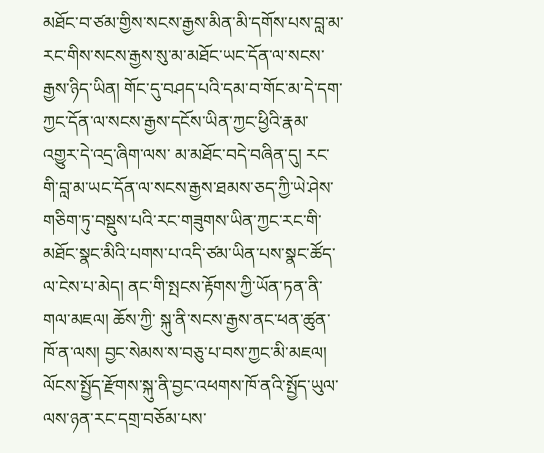མཐོང་བ་ཙམ་གྱིས་སངས་རྒྱས་མིན་མི་དགོས་པས་བླ་མ་རང་གིས་སངས་རྒྱས་སུ་མ་མཐོང་ཡང་དོན་ལ་སངས་རྒྱས་ཉིད་ཡིན། གོང་དུ་བཤད་པའི་དམ་བ་གོང་མ་དེ་དག་ཀྱང་དོན་ལ་སངས་རྒྱས་དངོས་ཡིན་ཀྱང་ཕྱིའི་རྣམ་འགྱུར་དེ་འདྲ་ཞིག་ལས་ མ་མཐོང་བདེ་བཞིན་དུ། རང་གི་བླ་མ་ཡང་དོན་ལ་སངས་རྒྱས་ཐམས་ཅད་ཀྱི་ཡེ་ཤེས་གཅིག་ཏུ་བསྡུས་པའི་རང་གཟུགས་ཡིན་ཀྱང་རང་གི་མཐོང་སྣང་མིའི་པགས་པ་འདི་ཙམ་ཡིན་པས་སྣང་ཚོད་ལ་ངེས་པ་མེད། ནང་གི་སྤངས་རྟོགས་ཀྱི་ཡོན་ཏན་ནི་གལ་མཇལ། ཆོས་ཀྱི་ སྐུ་ནི་སངས་རྒྱས་ནང་ཕན་ཚུན་ཁོ་ན་ལས། བྱང་སེམས་ས་བཅུ་པ་བས་ཀྱང་མི་མཇལ། ལོངས་སྤྱོད་རྫོགས་སྐུ་ནི་བྱང་འཕགས་ཁོ་ནའི་སྤྱོད་ཡུལ་ལས་ཉན་རང་དགྲ་བཅོམ་པས་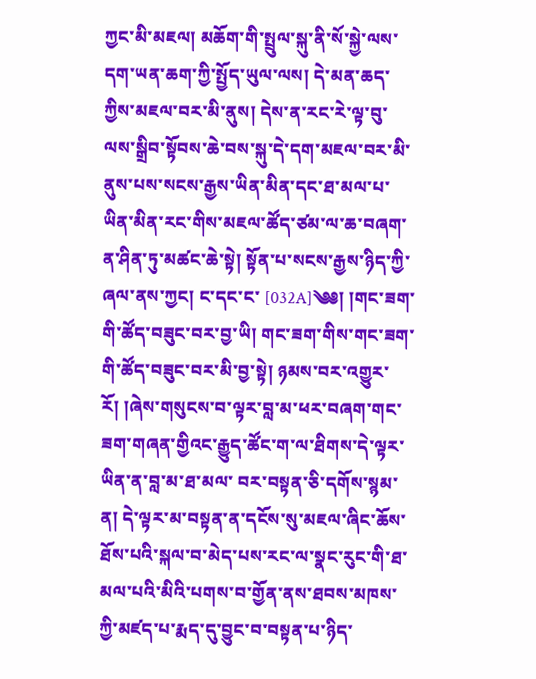ཀྱང་མི་མཇལ། མཆོག་གི་སྤྲུལ་སྐུ་ནི་སོ་སྐྱེ་ལས་དག་ཡན་ཆག་ཀྱི་སྤྱོད་ཡུལ་ལས། དེ་མན་ཆད་ ཀྱིས་མཇལ་བར་མི་ནུས། དེས་ན་རང་རེ་ལྟ་བུ་ལས་སྒྲིབ་སྟོབས་ཆེ་བས་སྐུ་དེ་དག་མཇལ་བར་མི་ནུས་པས་སངས་རྒྱས་ཡིན་མིན་དང་ཐ་མལ་པ་ཡིན་མིན་རང་གིས་མཇལ་ཚོད་ཙམ་ལ་ཆ་བཞག་ན་ཤིན་ཏུ་མཚང་ཆེ་སྟེ། སྟོན་པ་སངས་རྒྱས་ཉིད་ཀྱི་ཞལ་ནས་ཀྱང། ང་དང་ང་ [032A]༄༅། །གང་ཟག་གི་ཚོད་བཟུང་བར་བྱ་ཡི། གང་ཟག་གིས་གང་ཟག་གི་ཚོད་བཟུང་བར་མི་བྱ་སྟེ། ཉམས་བར་འགྱུར་རོ། །ཞེས་གསུངས་བ་ལྟར་བླ་མ་ཕར་བཞག་གང་ཟག་གཞན་གྱིའང་རྒྱུད་ཚོང་ག་ལ་ཐིགས་དེ་ལྟར་ཡིན་ན་བླ་མ་ཐ་མལ་ བར་བསྟན་ཅི་དགོས་སྙམ་ན། དེ་ལྟར་མ་བསྟན་ན་དངོས་སུ་མཇལ་ཞིང་ཆོས་ཐོས་པའི་སྐལ་བ་མེད་པས་རང་ལ་སྣང་རུང་གི་ཐ་མལ་པའི་མིའི་པགས་བ་གྱོན་ནས་ཐབས་མཁས་ཀྱི་མཛད་པ་རྨད་དུ་བྱུང་བ་བསྟན་པ་ཉིད་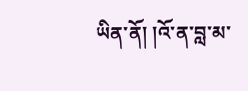ཡིན་ནོ། །འོ་ན་བླ་མ་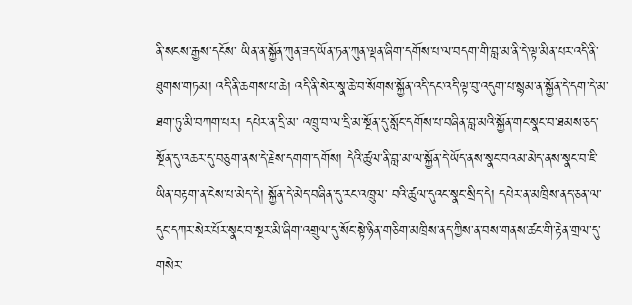ནི་སངས་རྒྱས་དངོས་ ཡིན་ན་སྐྱོན་ཀུན་ཟད་ཡོན་ཏན་ཀུན་ལྡན་ཞིག་དགོས་པ་ལ་བདག་གི་བླ་མ་ནི་དེ་ལྟ་མིན་པར་འདི་ནི་ཐུགས་གཏམ། འདི་ནི་ཆགས་པ་ཆེ། འདི་ནི་སེར་སྣ་ཆེ་བ་སོགས་སྐྱོན་འདི་དང་འདི་ལྟ་བུ་འདུག་པ་སྙམ་ན་སྐྱོན་དེ་དག་དེ་མ་ཐག་ཏུ་མི་བཀག་པར། དཔེར་ན་དྲི་མ་ འཁྲུ་བ་ལ་དྲི་མ་སྔོན་དུ་སློང་དགོས་པ་བཞིན་བླ་མའི་སྐྱོན་གང་སྣང་བ་ཐམས་ཅད་སྔོན་དུ་འཆར་དུ་བཅུག་ནས་དེ་རྗེས་དགག་དགོས། དེའི་ཚུལ་ནི་བླ་མ་ལ་སྐྱོན་དེ་ཡོད་ནས་སྣང་བའམ་མེད་ནས་སྣང་བ་ཇི་ཡིན་བརྟག་ན་ངེས་པ་མེད་དེ། སྐྱོན་དེ་མེད་བཞིན་དུ་རང་འཁྲུལ་ བའི་ཚུལ་དུའང་སྣང་སྲིད་དེ། དཔེར་ན་མཁྲིས་ནད་ཅན་ལ་དུང་དཀར་སེར་པོར་སྣང་བ་སྔར་མི་ཞིག་འགྲུལ་དུ་སོང་སྟེ་ཉིན་གཅིག་མཁྲིས་ནད་ཀྱིས་ན་བས་གནས་ཚང་གི་རྟེན་གྲལ་དུ་གསེར་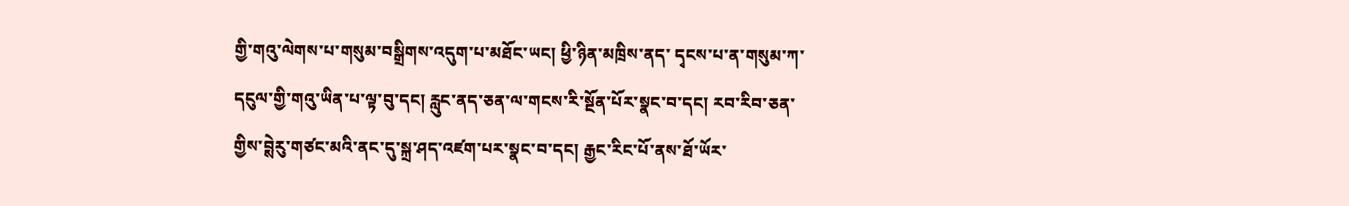གྱི་གའུ་ལེགས་པ་གསུམ་བསྒྲིགས་འདུག་པ་མཐོང་ཡང། ཕྱི་ཉིན་མཁྲིས་ནད་ དྭངས་པ་ན་གསུམ་ཀ་དངུལ་གྱི་གའུ་ཡིན་པ་ལྟ་བུ་དང། རླུང་ནད་ཅན་ལ་གངས་རི་སྔོན་པོར་སྣང་བ་དང། རབ་རིབ་ཅན་གྱིས་བྶེརུ་གཙང་མའི་ནང་དུ་སྐྲ་ཤད་འཛག་པར་སྣང་བ་དང། རྒྱང་རིང་པོ་ནས་ཐོ་ཡོར་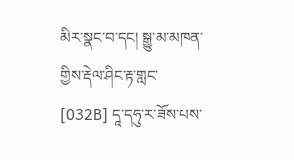མིར་སྣང་བ་དང། སྒྱུ་མ་མཁན་གྱིས་རྡེལ་ཤིང་རྟ་གླང་ [032B] དཱ་དཧུ་ར་ཟོས་པས་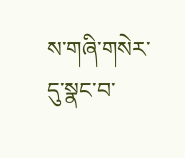ས་གཞི་གསེར་དུ་སྣང་བ་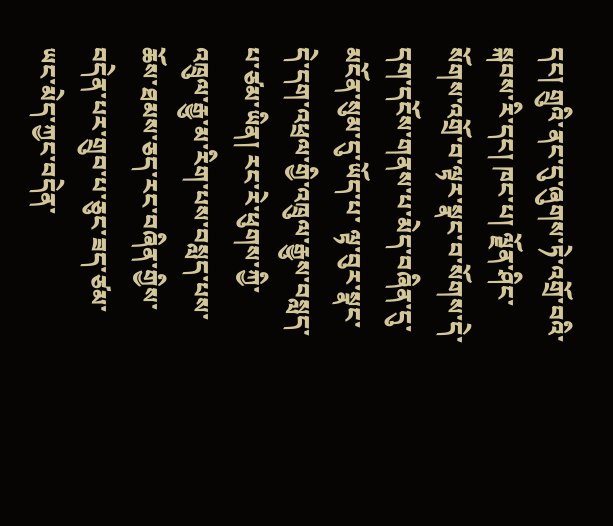དང། གྲུའི་ནང་དུ་ཞུགས་ཏེ་འགྲོ་བའི་སྐབས་རི་དང། ཁང་པ། ལྗོན་ཤིང་སོགས་འགྲོ་བ་ལྟར་སྣང་བ་སོགས་དེ་དག་དངོས་གནས་པ་མེད་བཞིན་དུ་མངོན་སུམ་དུ་ཡོད་པ་ ལྟ་བུར་སྣང་དེ་དག་འཕྲལ་གྱི་འཁྲུལ་རྒྱུས་བསླད་པ་ཙམ་ཡིན། རང་རེ་ཕུགས་ཀྱི་འཁྲུལ་རྒྱུ་མ་རིག་པས་བསླད་པས་ཆོས་ཐམས་ཅད་རང་བཞིན་གྱིས་བདེན་པར་གྲུབ་པ་ཅུང་ཟད་ཙམ་ཡང་མེད་ཀྱང་བདེན་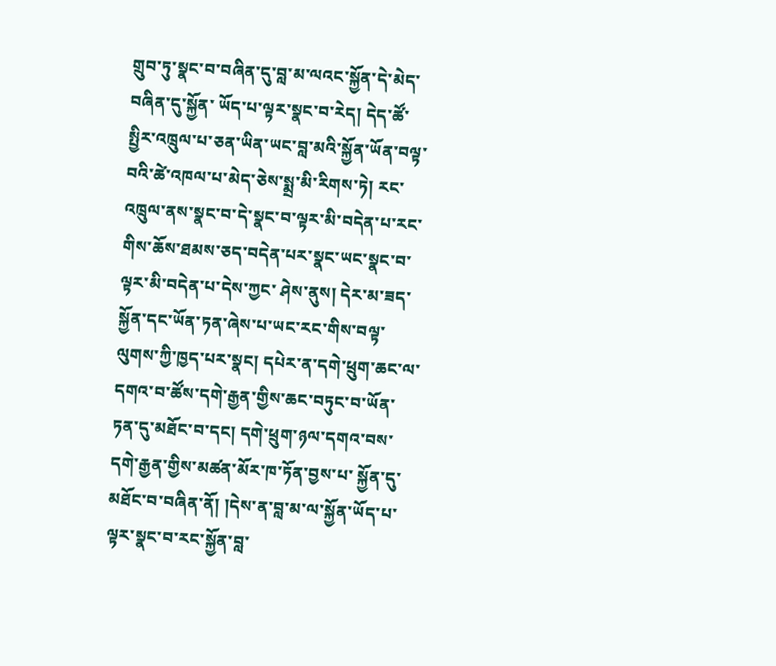གྲུབ་ཏུ་སྣང་བ་བཞིན་དུ་བླ་མ་ལའང་སྐྱོན་དེ་མེད་བཞིན་དུ་སྐྱོན་ ཡོད་པ་ལྟར་སྣང་བ་རེད། དེད་ཚོ་སྤྱིར་འཁྲུལ་པ་ཅན་ཡིན་ཡང་བླ་མའི་སྐྱོན་ཡོན་བལྟ་བའི་ཚེ་འཁལ་པ་མེད་ཅེས་སྨྲ་མི་རིགས་ཏེ། རང་འཁྲུལ་ནས་སྣང་བ་དེ་སྣང་བ་ལྟར་མི་བདེན་པ་རང་གིས་ཆོས་ཐམས་ཅད་བདེན་པར་སྣང་ཡང་སྣང་བ་ལྟར་མི་བདེན་པ་དེས་ཀྱང་ ཤེས་ནུས། དེར་མ་ཟད་སྐྱོན་དང་ཡོན་ཏན་ཞེས་པ་ཡང་རང་གིས་བལྟ་ལུགས་ཀྱི་ཁྱད་པར་སྣང། དཔེར་ན་དགེ་ཕྲུག་ཆང་ལ་དགའ་བ་ཚོས་དགེ་རྒྱན་གྱིས་ཆང་བཏུང་བ་ཡོན་ཏན་དུ་མཐོང་བ་དང། དགེ་ཕྲུག་ཉལ་དགའ་བས་དགེ་རྒྱན་གྱིས་མཚན་མོར་ཁ་ཏོན་བྱས་པ་ སྐྱོན་དུ་མཐོང་བ་བཞིན་ནོ། །དེས་ན་བླ་མ་ལ་སྐྱོན་ཡོད་པ་ལྟར་སྣང་བ་རང་སྐྱོན་བླ་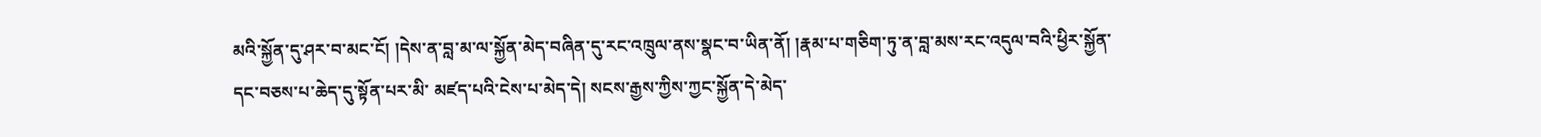མའི་སྐྱོན་དུ་ཤར་བ་མང་ངོ། །དེས་ན་བླ་མ་ལ་སྐྱོན་མེད་བཞིན་དུ་རང་འཁྲུལ་ནས་སྣང་བ་ཡིན་ནོ། །རྣམ་པ་གཅིག་ཏུ་ན་བླ་མས་རང་འདུལ་བའི་ཕྱིར་སྐྱོན་དང་བཅས་པ་ཆེད་དུ་སྟོན་པར་མི་ མཛད་པའི་ངེས་པ་མེད་དེ། སངས་རྒྱས་ཀྱིས་ཀྱང་སྐྱོན་དེ་མེད་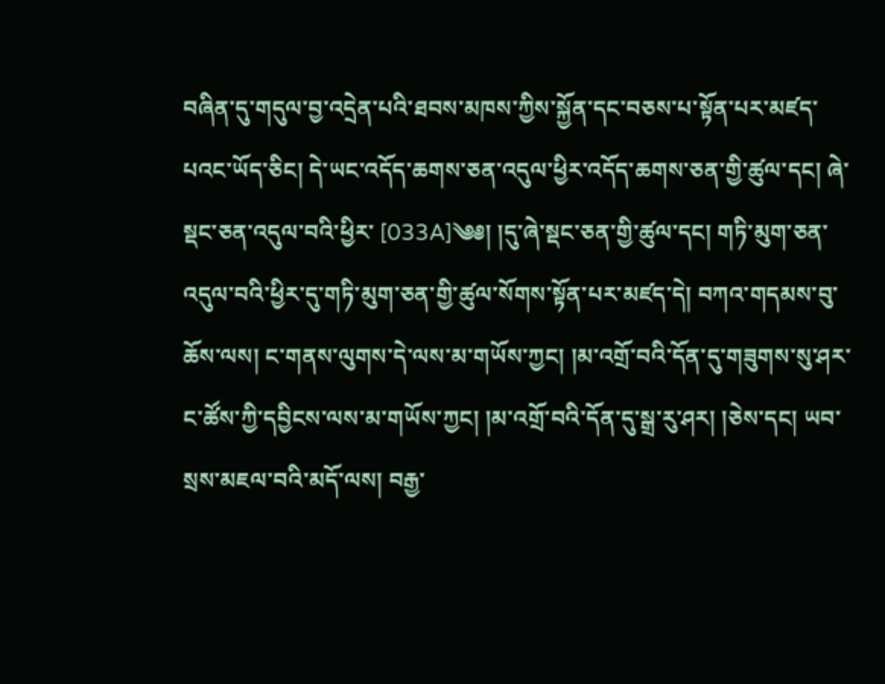བཞིན་དུ་གདུལ་བྱ་འདྲེན་པའི་ཐབས་མཁས་ཀྱིས་སྐྱོན་དང་བཅས་པ་སྟོན་པར་མཛད་པའང་ཡོད་ཅིང། དེ་ཡང་འདོད་ཆགས་ཅན་འདུལ་ཕྱིར་འདོད་ཆགས་ཅན་གྱི་ཚུལ་དང། ཞེ་སྡང་ཅན་འདུལ་བའི་ཕྱིར་ [033A]༄༅། །དུ་ཞེ་སྡང་ཅན་གྱི་ཚུལ་དང། གཏི་མུག་ཅན་འདུལ་བའི་ཕྱིར་དུ་གཏི་མུག་ཅན་གྱི་ཚུལ་སོགས་སྟོན་པར་མཛད་དེ། བཀའ་གདམས་བུ་ཆོས་ལས། ང་གནས་ལུགས་དེ་ལས་མ་གཡོས་ཀྱང། །མ་འགྲོ་བའི་དོན་དུ་གཟུགས་སུ་ཤར་ ང་ཚོས་ཀྱི་དབྱིངས་ལས་མ་གཡོས་ཀྱང། །མ་འགྲོ་བའི་དོན་དུ་སྒྲ་རུ་ཤར། །ཅེས་དང། ཡབ་སྲས་མཇལ་བའི་མདོ་ལས། བརྒྱ་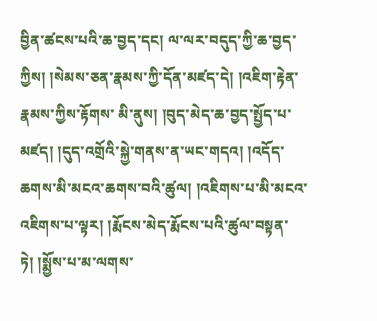བྱིན་ཚངས་པའི་ཆ་བྱད་དང། ལ་ལར་བདུད་ཀྱི་ཆ་བྱད་ཀྱིས། །སེམས་ཅན་རྣམས་ཀྱི་དོན་མཛད་དེ། །འཇིག་རྟེན་རྣམས་ཀྱིས་རྟོགས་ མི་ནུས། །བུད་མེད་ཆ་བྱད་སྤྱོད་པ་མཛད། །དུད་འགྲོའི་སྐྱེ་གནས་ན་ཡང་གདའ། །འདོད་ཆགས་མི་མངའ་ཆགས་བའི་ཚུལ། །འཇིགས་པ་མི་མངའ་འཇིགས་པ་ལྟར། །རྨོངས་མེད་རྨོངས་པའི་ཚུལ་བསྟན་ཏེ། །སྨྱོས་པ་མ་ལགས་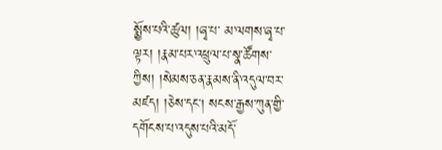སྨྱོས་པའི་ཚུལ། །ཞྭ་པ་ མ་ལགས་ཞྭ་པ་ལྟར། །རྣམ་པར་འཕྲུལ་པ་སྣ་ཚོགས་ཀྱིས། །སེམས་ཅན་རྣམས་ནི་འདུལ་བར་མཛད། །ཅེས་དང། སངས་རྒྱས་ཀུན་གྱི་དགོངས་པ་འདུས་པའི་མདོ་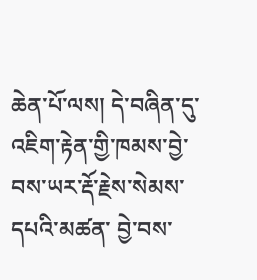ཆེན་པོ་ལས། དེ་བཞིན་དུ་འཇིག་རྟེན་གྱི་ཁམས་བྱེ་བས་ཡར་རྡོ་རྗེས་སེམས་དཔའི་མཚན་ བྱེ་བས་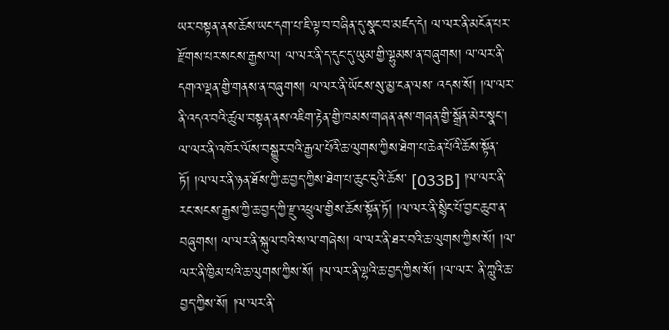ཡར་བསྟན་ནས་ཆོས་ཡང་དག་པ་ཇི་ལྟ་བ་བཞིན་དུ་སྣང་བ་མཛད་དེ། ལ་ལར་ནི་མངོན་པར་རྫོགས་པར་སངས་རྒྱས་ལ། ལ་ལར་ནི་ད་དུང་དུ་ཡུམ་གྱི་ལྷུམས་ན་བཞུགས། ལ་ལར་ནི་དགའ་ལྡན་གྱི་གནས་ན་བཞུགས། ལ་ལར་ནི་ཡོངས་སུ་མྱ་ངན་ལས་ འདས་སོ། །ལ་ལར་ནི་འདའ་བའི་ཚུལ་བསྟན་ནས་འཇིག་རྟེན་གྱི་ཁམས་གཞན་ནས་གཞན་གྱི་སྒྲོན་མེར་སྣང། ལ་ལར་ནི་འཁོར་ལོས་བསྒྱུར་བའི་རྒྱལ་པོའི་ཆ་ལུགས་ཀྱིས་ཐེག་པ་ཆེན་པོའི་ཆོས་སྟོན་ཏོ། །ལ་ལར་ནི་ཉན་ཐོས་ཀྱི་ཆ་བྱད་ཀྱིས་ཐེག་པ་ཆུང་ངུའི་ཆོས་ [033B] །ལ་ལར་ནི་རང་སངས་རྒྱས་ཀྱི་ཆ་བྱད་ཀྱི་རྫུ་འཕྲུལ་གྱིས་ཆོས་སྟོན་ཏོ། །ལ་ལར་ནི་སྙིང་པོ་བྱང་ཆུབ་ན་བཞུགས། ལ་ལར་ནི་སྐུལ་བའི་ས་ལ་གཞེས། ལ་ལར་ནི་ཐར་བའི་ཆ་ལུགས་ཀྱིས་སོ། །ལ་ལར་ནི་ཁྱིམ་པའི་ཆ་ལུགས་ཀྱིས་སོ། །ལ་ལར་ནི་ལྷའི་ཆ་བྱད་ཀྱིས་སོ། །ལ་ལར་ ནི་ཀླུའི་ཆ་བྱད་ཀྱིས་སོ། །ལ་ལར་ནི་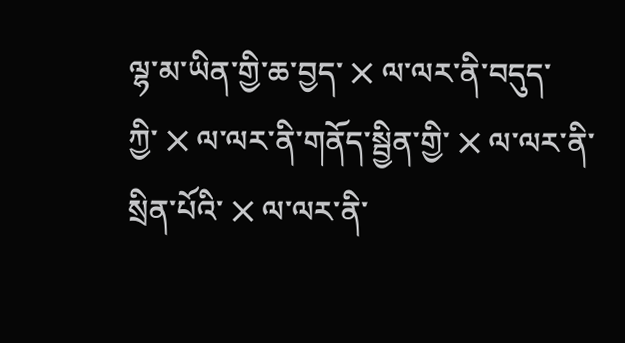ལྷ་མ་ཡིན་གྱི་ཆ་བྱད་ ྾ ལ་ལར་ནི་བདུད་ཀྱི་ ྾ ལ་ལར་ནི་གནོད་སྦྱིན་གྱི་ ྾ ལ་ལར་ནི་སྲིན་པོའི་ ྾ ལ་ལར་ནི་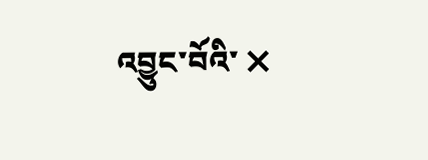འབྱུང་བོའི་ ྾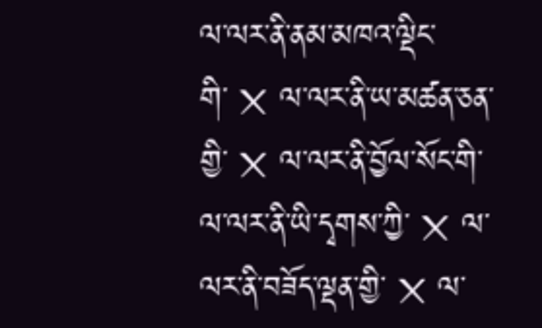ལ་ལར་ནི་ནམ་མཁའ་ལྡིང་གི་ ྾ ལ་ལར་ནི་ཡ་མཚན་ཅན་གྱི་ ྾ ལ་ལར་ནི་བྱོལ་སོང་གི་ ལ་ལར་ནི་ཡི་དྭགས་ཀྱི་ ྾ ལ་ལར་ནི་བཟོད་ལྡན་གྱི་ ྾ ལ་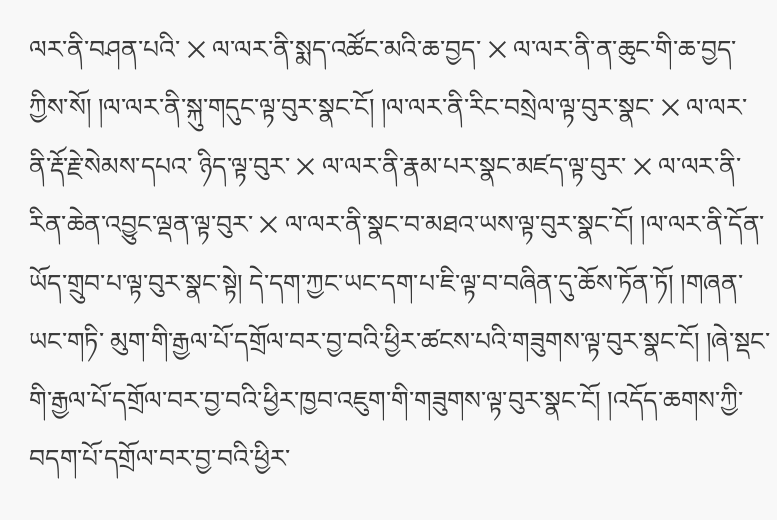ལར་ནི་བཤན་པའི་ ྾ ལ་ལར་ནི་སྨད་འཚོང་མའི་ཆ་བྱད་ ྾ ལ་ལར་ནི་ན་ཆུང་གི་ཆ་བྱད་ཀྱིས་སོ། །ལ་ལར་ནི་སྐུ་གདུང་ལྟ་བུར་སྣང་ངོ། །ལ་ལར་ནི་རིང་བསྲེལ་ལྟ་བུར་སྣང་ ྾ ལ་ལར་ནི་རྡོ་རྗེ་སེམས་དཔའ་ ཉིད་ལྟ་བུར་ ྾ ལ་ལར་ནི་རྣམ་པར་སྣང་མཛད་ལྟ་བུར་ ྾ ལ་ལར་ནི་རིན་ཆེན་འབྱུང་ལྡན་ལྟ་བུར་ ྾ ལ་ལར་ནི་སྣང་བ་མཐའ་ཡས་ལྟ་བུར་སྣང་ངོ། །ལ་ལར་ནི་དོན་ཡོད་གྲུབ་པ་ལྟ་བུར་སྣང་སྟེ། དེ་དག་ཀྱང་ཡང་དག་པ་ཇི་ལྟ་བ་བཞིན་དུ་ཆོས་ཏོན་ཏོ། །གཞན་ཡང་གཏི་ མུག་གི་རྒྱལ་པོ་དགྲོལ་བར་བྱ་བའི་ཕྱིར་ཚངས་པའི་གཟུགས་ལྟ་བུར་སྣང་ངོ། །ཞེ་སྡང་གི་རྒྱལ་པོ་དགྲོལ་བར་བྱ་བའི་ཕྱིར་ཁྱབ་འཇུག་གི་གཟུགས་ལྟ་བུར་སྣང་ངོ། །འདོད་ཆགས་ཀྱི་བདག་པོ་དགྲོལ་བར་བྱ་བའི་ཕྱིར་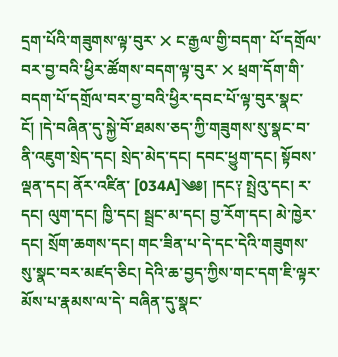དྲག་པོའི་གཟུགས་ལྟ་བུར་ ྾ ང་རྒྱལ་གྱི་བདག་ པོ་དགྲོལ་བར་བྱ་བའི་ཕྱིར་ཚོགས་བདག་ལྟ་བུར་ ྾ ཕྲག་དོག་གི་བདག་པོ་དགྲོལ་བར་བྱ་བའི་ཕྱིར་དབང་པོ་ལྟ་བུར་སྣང་ངོ། །དེ་བཞིན་དུ་སྐྱེ་བོ་ཐམས་ཅད་ཀྱི་གཟུགས་སུ་སྣང་བ་ནི་འཇུག་སྲེད་དང། སྲེད་མེད་དང། དབང་ཕྱུག་དང། སྟོབས་ལྡན་དང། ནོར་འཛིན་ [034A]༄༅། །དང༑ སྤྲེའུ་དང། ར་དང། ལུག་དང། ཁྱི་དང། སྦྲང་མ་དང། བྱ་རོག་དང། མེ་ཁྱེར་དང། སྲོག་ཆགས་དང། གང་ཟིན་པ་དེ་དང་དེའི་གཟུགས་སུ་སྣང་བར་མཛད་ཅིང། དེའི་ཆ་བྱད་ཀྱིས་གང་དག་ཇི་ལྟར་མོས་པ་རྣམས་ལ་དེ་ བཞིན་དུ་སྣང་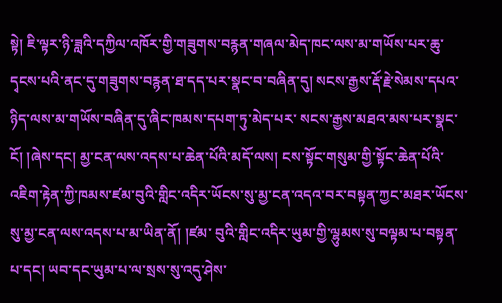སྟེ། ཇི་ལྟར་ཉི་ཟླའི་དཀྱིལ་འཁོར་གྱི་གཟུགས་བརྙན་གཞལ་མེད་ཁང་ལས་མ་གཡོས་པར་ཆུ་དྭངས་པའི་ནང་དུ་གཟུགས་བརྙན་ཐ་དད་པར་སྣང་བ་བཞིན་དུ། སངས་རྒྱས་རྡོ་རྗེ་སེམས་དཔའ་ཉིད་ལས་མ་གཡོས་བཞིན་དུ་ཞིང་ཁམས་དཔག་ཏུ་མེད་པར་ སངས་རྒྱས་མཐའ་མས་པར་སྣང་ངོ། །ཞེས་དང། མྱ་ངན་ལས་འདས་པ་ཆེན་པོའི་མདོ་ལས། ངས་སྟོང་གསུམ་གྱི་སྟོང་ཆེན་པོའི་འཇིག་རྟེན་ཀྱི་ཁམས་ཛམ་བུའི་གླིང་འདིར་ཡོངས་སུ་མྱ་ངན་འདའ་བར་བསྟན་ཀྱང་མཐར་ཡོངས་སུ་མྱ་ངན་ལས་འདས་པ་མ་ཡིན་ནོ། །ཛམ་ བུའི་གླིང་འདིར་ཡུམ་གྱི་ལྷུམས་སུ་བལྟམ་པ་བསྟན་པ་དང། ཡབ་དང་ཡུམ་པ་ལ་སྲས་སུ་འདུ་ཤེས་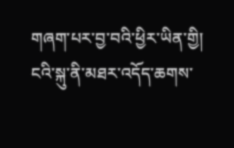གཞག་པར་བྱ་བའི་ཕྱིར་ཡིན་གྱི། ངའི་སྐུ་ནི་མཐར་འདོད་ཆགས་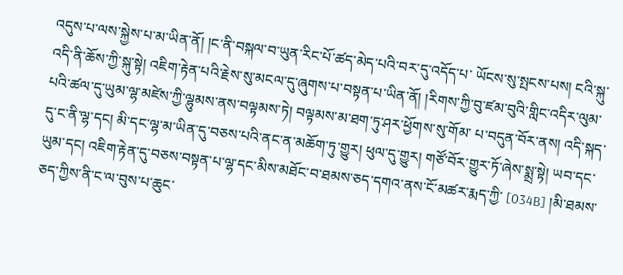འདུས་པ་ལས་སྐྱེས་པ་མ་ཡིན་ནོ། །ང་ནི་བསྐལ་བ་ཡུན་རིང་པོ་ཚད་མེད་པའི་བར་དུ་འདོད་པ་ ཡོངས་སུ་སྤངས་པས། ངའི་སྐུ་འདི་ནི་ཆོས་ཀྱི་སྐུ་སྟེ། འཇིག་རྟེན་པའི་རྗེས་སུ་མངལ་དུ་ཞུགས་པ་བསྟན་པ་ཡིན་ནོ། །རིགས་ཀྱི་བུ་ཛམ་བུའི་གླིང་འདིར་ལུམ་པའི་ཚལ་དུ་ཡུམ་ལྷ་མཛེས་ཀྱི་ལྷུམས་ནས་བལྟམས་ཏེ། བལྟམས་མ་ཐག་ཏུ་ཤར་ཕྱོགས་སུ་གོམ་ པ་བདུན་བོར་ནས། འདི་སྐད་དུ་ང་ནི་ལྷ་དང། མི་དང་ལྷ་མ་ཡིན་དུ་བཅས་པའི་ནང་ན་མཆོག་ཏུ་གྱུར། ཕུལ་དུ་གྱུར། གཙོ་བོར་གྱུར་ཏོ་ཞེས་སྨྲ་སྟེ། ཡབ་དང་ཡུམ་དང། འཇིག་རྟེན་དུ་བཅས་བསྟན་པ་ལྷ་དང་མིས་མཐོང་བ་ཐམས་ཅད་དགའ་ནས་ངོ་མཚར་རྨད་ཀྱི་ [034B] །མི་ཐམས་ཅད་ཀྱིས་ནི་ང་ལ་བུས་པ་ཆུང་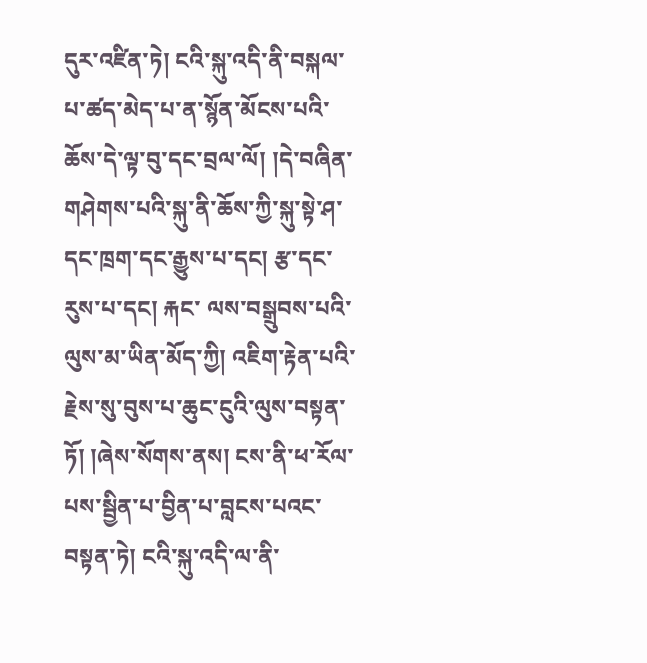དུར་འཛིན་ཏེ། ངའི་སྐུ་འདི་ནི་བསྐལ་པ་ཚད་མེད་པ་ན་སྙོན་མོངས་པའི་ཆོས་དེ་ལྟ་བུ་དང་བྲལ་ལོ། །དེ་བཞིན་གཤེགས་པའི་སྐུ་ནི་ཆོས་ཀྱི་སྐུ་སྟེ་ཤ་དང་ཁྲག་དང་རྒྱུས་པ་དང། རྩ་དང་རུས་པ་དང། རྐང་ ལས་བསྒྲུབས་པའི་ལུས་མ་ཡིན་མོད་ཀྱི། འཇིག་རྟེན་པའི་རྗེས་སུ་བུས་པ་ཆུང་ངུའི་ལུས་བསྟན་ཏོ། །ཞེས་སོགས་ནས། ངས་ནི་ཕ་རོལ་པས་སྦྱིན་པ་བྱིན་པ་བླངས་པའང་བསྟན་ཏེ། ངའི་སྐུ་འདི་ལ་ནི་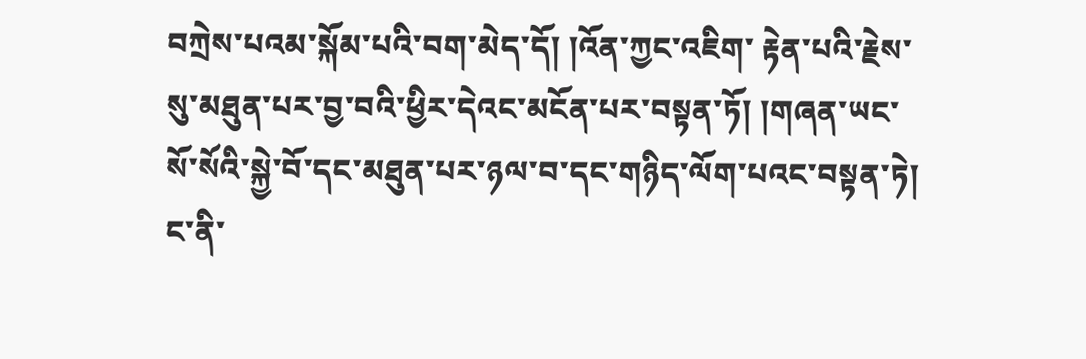བཀྲེས་པའམ་སྐོམ་པའི་བག་མེད་དོ། །འོན་ཀྱང་འཇིག་ རྟེན་པའི་རྗེས་སུ་མཐུན་པར་བྱ་བའི་ཕྱིར་དེའང་མངོན་པར་བསྟན་ཏོ། །གཞན་ཡང་སོ་སོའི་སྐྱེ་བོ་དང་མཐུན་པར་ཉལ་བ་དང་གཉིད་ལོག་པའང་བསྟན་ཏེ། ང་ནི་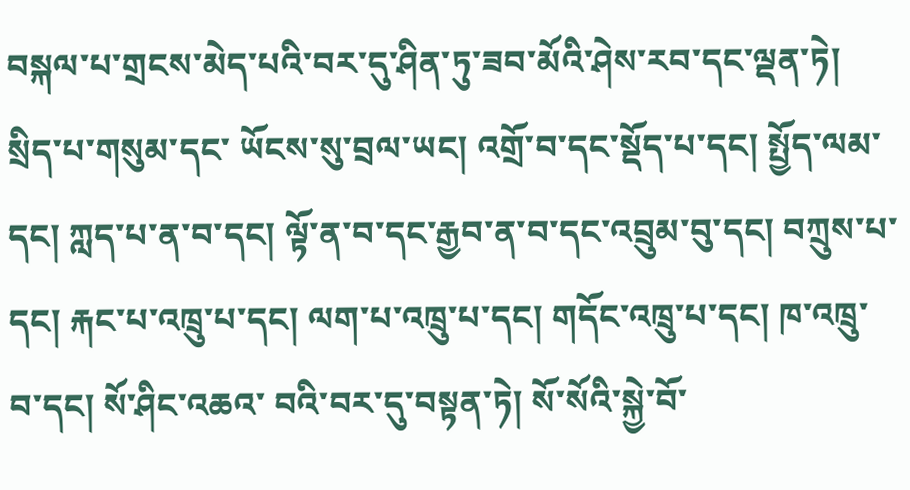བསྐལ་པ་གྲངས་མེད་པའི་བར་དུ་ཤིན་ཏུ་ཟབ་མོའི་ཤེས་རབ་དང་ལྡན་ཏེ། སྲིད་པ་གསུམ་དང་ ཡོངས་སུ་བྲལ་ཡང། འགྲོ་བ་དང་སྡོད་པ་དང། སྤྱོད་ལམ་དང། ཀླད་པ་ན་བ་དང། ལྟོ་ན་བ་དང་རྒྱབ་ན་བ་དང་འབྲུམ་བུ་དང། བཀྲུས་པ་དང། རྐང་པ་འཁྲུ་པ་དང། ལག་པ་འཁྲུ་པ་དང། གདོང་འཁྲུ་པ་དང། ཁ་འཁྲུ་བ་དང། སོ་ཤིང་འཆའ་ བའི་བར་དུ་བསྟན་ཏེ། སོ་སོའི་སྐྱེ་བོ་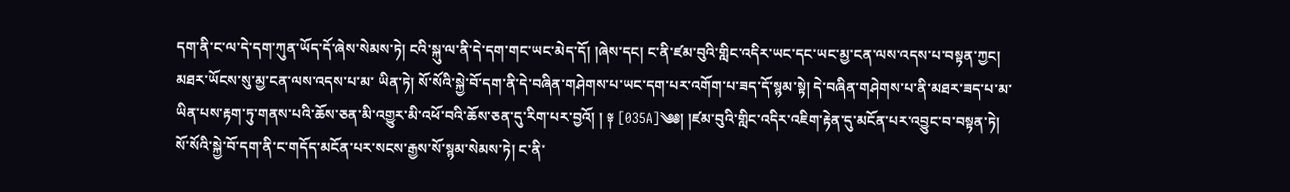དག་ནི་ང་ལ་དེ་དག་ཀུན་ཡོད་དོ་ཞེས་སེམས་ཏེ། ངའི་སྐུ་ལ་ནི་དེ་དག་གང་ཡང་མེད་དོ། །ཞེས་དང། ང་ནི་ཛམ་བུའི་གླིང་འདིར་ཡང་དང་ཡང་མྱ་ངན་ལས་འདས་པ་བསྟན་ཀྱང། མཐར་ཡོངས་སུ་མྱ་ངན་ལས་འདས་པ་མ་ ཡིན་ཏེ། སོ་སོའི་སྐྱེ་བོ་དག་ནི་དེ་བཞིན་གཤེགས་པ་ཡང་དག་པར་འགོག་པ་ཟད་དོ་སྙམ་སྟེ། དེ་བཞིན་གཤེགས་པ་ནི་མཐར་ཟད་པ་མ་ཡིན་པས་རྟག་ཏུ་གནས་པའི་ཆོས་ཅན་མི་འགྱུར་མི་འཕོ་བའི་ཆོས་ཅན་དུ་རིག་པར་བྱའོ། ། ༈ [035A]༄༅། །ཛམ་བུའི་གླིང་འདིར་འཇིག་རྟེན་དུ་མངོན་པར་འབྱུང་བ་བསྟན་ཏེ། སོ་སོའི་སྐྱེ་བོ་དག་ནི་ང་གདོད་མངོན་པར་སངས་རྒྱས་སོ་སྙམ་སེམས་ཏེ། ང་ནི་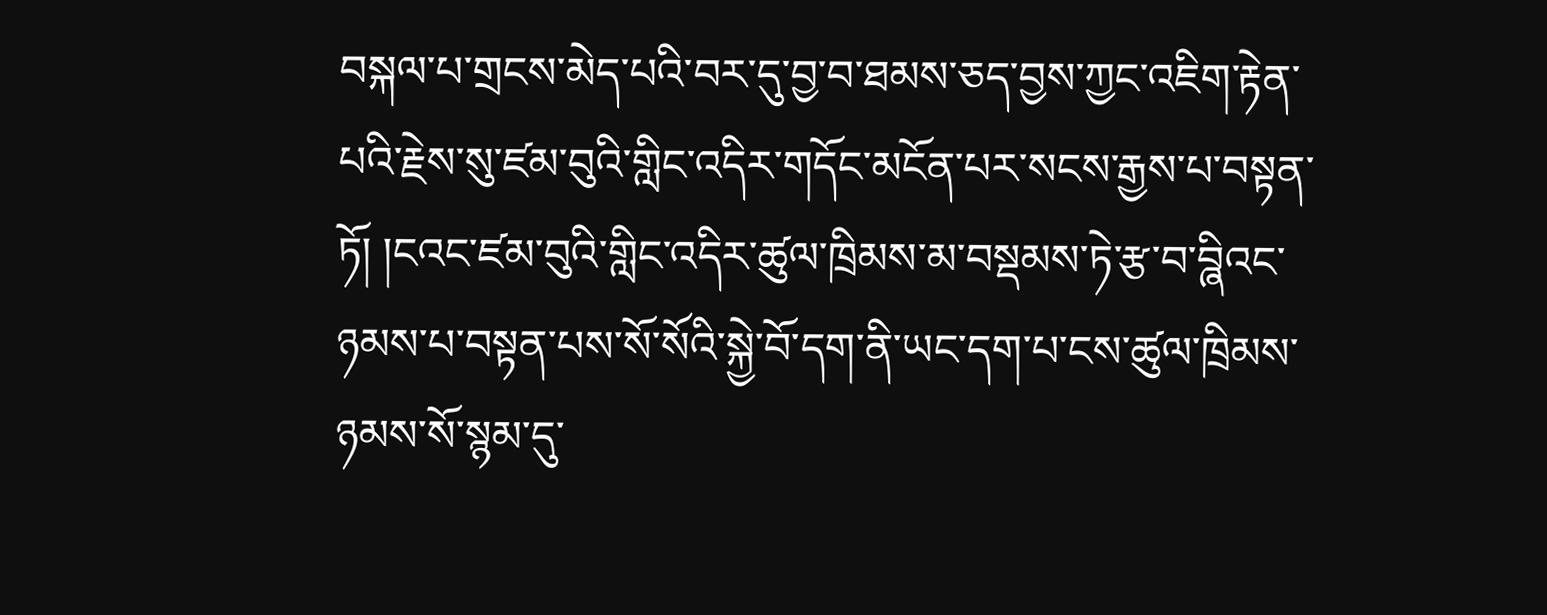བསྐལ་པ་གྲངས་མེད་པའི་བར་དུ་བྱ་བ་ཐམས་ཅད་བྱས་ཀྱང་འཇིག་རྟེན་ པའི་རྗེས་སུ་ཛམ་བུའི་གླིང་འདིར་གདོང་མངོན་པར་སངས་རྒྱས་པ་བསྟན་ཏོ། །ངའང་ཛམ་བུའི་གླིང་འདིར་ཚུལ་ཁྲིམས་མ་བསྡམས་ཏེ་རྩ་བ་བྮིའང་ཉམས་པ་བསྟན་པས་སོ་སོའི་སྐྱེ་བོ་དག་ནི་ཡང་དག་པ་ངས་ཚུལ་ཁྲིམས་ཉམས་སོ་སྙམ་དུ་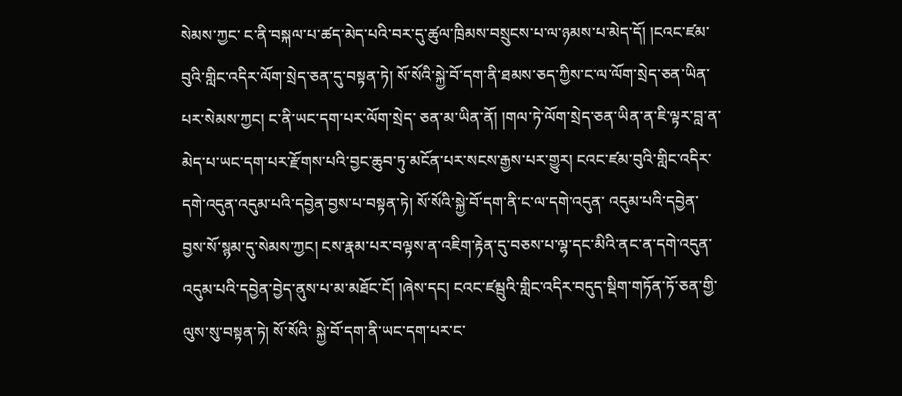སེམས་ཀྱང་ ང་ནི་བསྐལ་པ་ཚད་མེད་པའི་བར་དུ་ཚུལ་ཁྲིམས་བསྲུངས་པ་ལ་ཉམས་པ་མེད་དོ། །ངའང་ཛམ་བུའི་གླིང་འདིར་ལོག་སྲེད་ཅན་དུ་བསྟན་ཏེ། སོ་སོའི་སྐྱེ་བོ་དག་ནི་ཐམས་ཅད་ཀྱིས་ང་ལ་ལོག་སྲེད་ཅན་ཡིན་པར་སེམས་ཀྱང། ང་ནི་ཡང་དག་པར་ལོག་སྲེད་ ཅན་མ་ཡིན་ནོ། །གལ་ཏེ་ལོག་སྲེད་ཅན་ཡིན་ན་ཇི་ལྟར་བླ་ན་མེད་པ་ཡང་དག་པར་རྫོགས་པའི་བྱང་ཆུབ་ཏུ་མངོན་པར་སངས་རྒྱས་པར་གྱུར། ངའང་ཛམ་བུའི་གླིང་འདིར་དགེ་འདུན་འདུམ་པའི་དབྱེན་བྱས་པ་བསྟན་ཏེ། སོ་སོའི་སྐྱེ་བོ་དག་ནི་ང་ལ་དགེ་འདུན་ འདུམ་པའི་དབྱེན་བྱས་སོ་སྙམ་དུ་སེམས་ཀྱང། ངས་རྣམ་པར་བལྟས་ན་འཇིག་རྟེན་དུ་བཅས་པ་ལྷ་དང་མིའི་ནང་ན་དགེ་འདུན་འདུམ་པའི་དབྱེན་བྱེད་ནུས་པ་མ་མཐོང་ངོ། །ཞེས་དང། ངའང་ཛམྦུའི་གླིང་འདིར་བདུད་སྡིག་གཏོན་ཏོ་ཅན་གྱི་ལུས་སུ་བསྟན་ཏེ། སོ་སོའི་ སྐྱེ་བོ་དག་ནི་ཡང་དག་པར་ང་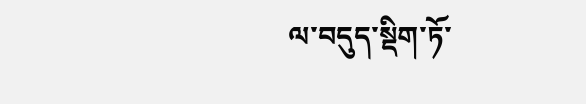ལ་བདུད་སྡིག་ཏོ་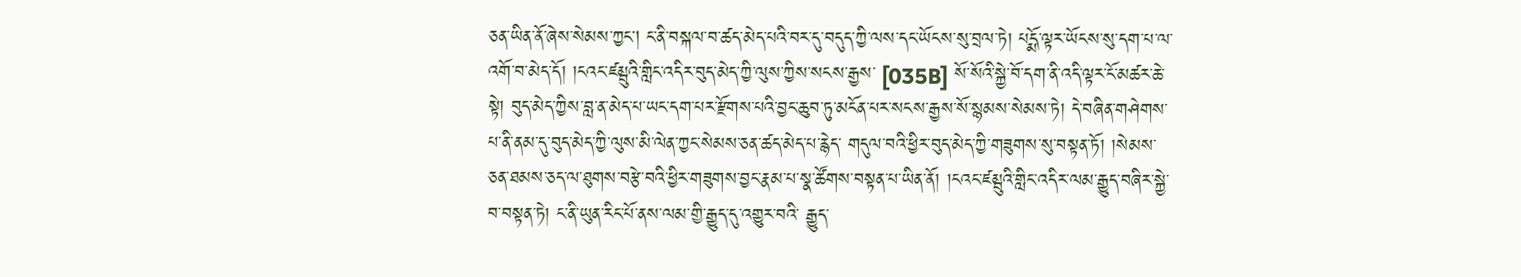ཅན་ཡིན་ནོ་ཞེས་སེམས་ཀྱང། ང་ནི་བསྐལ་བ་ཚད་མེད་པའི་བར་དུ་བདུད་ཀྱི་ལས་དང་ཡོངས་སུ་བྲལ་ཏེ། པདྨོ་ལྟར་ཡོངས་སུ་དག་པ་ལ་འགོ་བ་མེད་དོ། །ངའང་ཛམྦུའི་གླིང་འདིར་བུད་མེད་ཀྱི་ལུས་ཀྱིས་སངས་རྒྱས་ [035B] སོ་སོའི་སྐྱེ་བོ་དག་ནི་འདི་ལྟར་ངོ་མཚར་ཆེ་སྟེ། བུད་མེད་ཀྱིས་བླ་ན་མེད་པ་ཡང་དག་པར་རྫོགས་པའི་བྱང་ཆུབ་ཏུ་མངོན་པར་སངས་རྒྱས་སོ་སྙམས་སེམས་ཏེ། དེ་བཞིན་གཤེགས་པ་ནི་ནམ་དུ་བུད་མེད་ཀྱི་ལུས་མི་ལེན་ཀྱང་སེམས་ཅན་ཚད་མེད་པ་རྙེད་ གདུལ་བའི་ཕྱིར་བུད་མེད་ཀྱི་གཟུགས་སུ་བསྟན་ཏོ། །སེམས་ཅན་ཐམས་ཅད་ལ་ཐུགས་བརྩེ་བའི་ཕྱིར་གཟུགས་བྱང་རྣམ་པ་སྣ་ཚོགས་བསྟན་པ་ཡིན་ནོ། །ངའང་ཛམྦུའི་གླིང་འདིར་ལམ་རྒྱུད་བཞིར་སྐྱེ་བ་བསྟན་ཏེ། ང་ནི་ཡུན་རིང་པོ་ནས་ལམ་གྱི་རྒྱུད་དུ་འགྱུར་བའི་ རྒྱུད་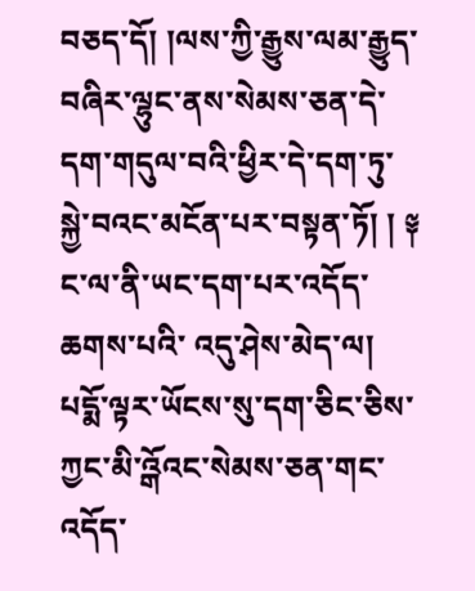བཅད་དོ། །ལས་ཀྱི་རྒྱུས་ལམ་རྒྱུད་བཞིར་ལྷུང་ནས་སེམས་ཅན་དེ་དག་གདུལ་བའི་ཕྱིར་དེ་དག་ཏུ་སྐྱེ་བའང་མངོན་པར་བསྟན་ཏོ། ། ༈ ང་ལ་ནི་ཡང་དག་པར་འདོད་ཆགས་པའི་ འདུ་ཤེས་མེད་ལ། པདྨོ་ལྟར་ཡོངས་སུ་དག་ཅིང་ཅིས་ཀྱང་མི་འྒོའང་སེམས་ཅན་གང་འདོད་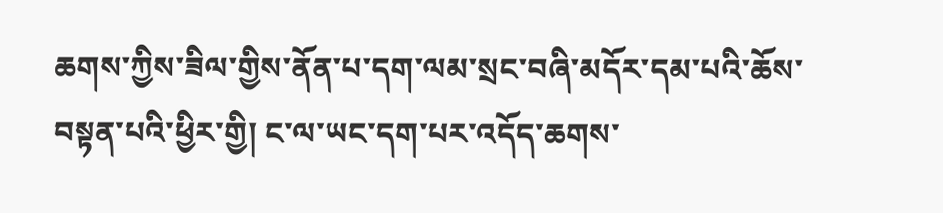ཆགས་ཀྱིས་ཟིལ་གྱིས་ནོན་པ་དག་ལམ་སྲང་བཞི་མདོར་དམ་པའི་ཆོས་བསྟན་པའི་ཕྱིར་གྱི། ང་ལ་ཡང་དག་པར་འདོད་ཆགས་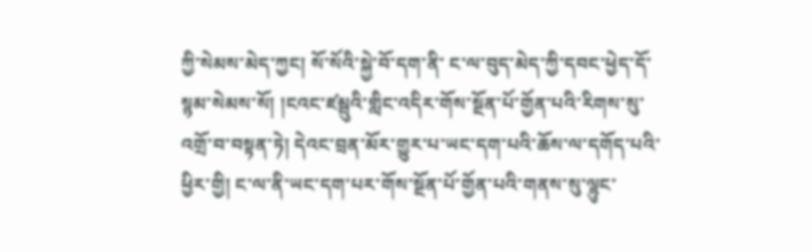ཀྱི་སེམས་མེད་ཀྱང། སོ་སོའི་སྐྱེ་བོ་དག་ནི་ ང་ལ་བུད་མེད་ཀྱི་དབང་ཕྱེད་དོ་སྙམ་སེམས་སོ། །ངའང་ཛམྦུའི་གླིང་འདིར་གོས་སྔོན་པོ་གྱོན་པའི་རིགས་སུ་འགྲོ་བ་བསྟན་ཏེ། དེའང་བྲན་མོར་གྱུར་པ་ཡང་དག་པའི་ཆོས་ལ་དགོད་པའི་ཕྱིར་གྱི། ང་ལ་ནི་ཡང་དག་པར་གོས་སྔོན་པོ་གྱོན་པའི་གནས་སུ་ལྷུང་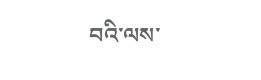བའི་ལས་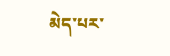མེད་པར་